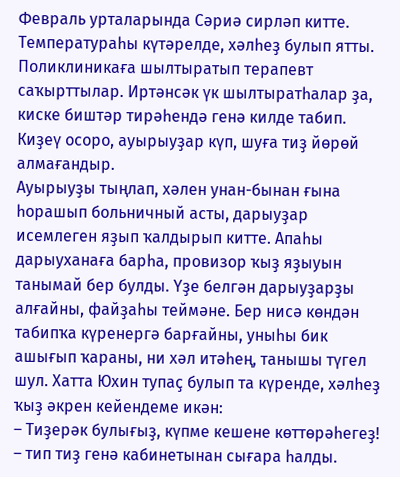Февраль урталарында Сәриә сирләп китте. Температураһы күтәрелде, хәлһеҙ булып ятты. Поликлиникаға шылтыратып терапевт саҡырттылар. Иртәнсәк үк шылтыратһалар ҙа, киске биштәр тирәһендә генә килде табип. Киҙеү осоро, ауырыуҙар күп, шуға тиҙ йөрөй алмағандыр.
Ауырыуҙы тыңлап, хәлен унан-бынан ғына һорашып больничный асты, дарыуҙар исемлеген яҙып ҡалдырып китте. Апаһы дарыуханаға барһа, провизор ҡыҙ яҙыуын танымай бер булды. Үҙе белгән дарыуҙарҙы алғайны, файҙаһы теймәне. Бер нисә көндән табипҡа күренергә барғайны, уныһы бик ашығып ҡараны, ни хәл итәһең, танышы түгел шул. Хатта Юхин тупаҫ булып та күренде, хәлһеҙ ҡыҙ әкрен кейендеме икән:
– Тиҙерәк булығыҙ, күпме кешене көттөрәһегеҙ! – тип тиҙ генә кабинетынан сығара һалды.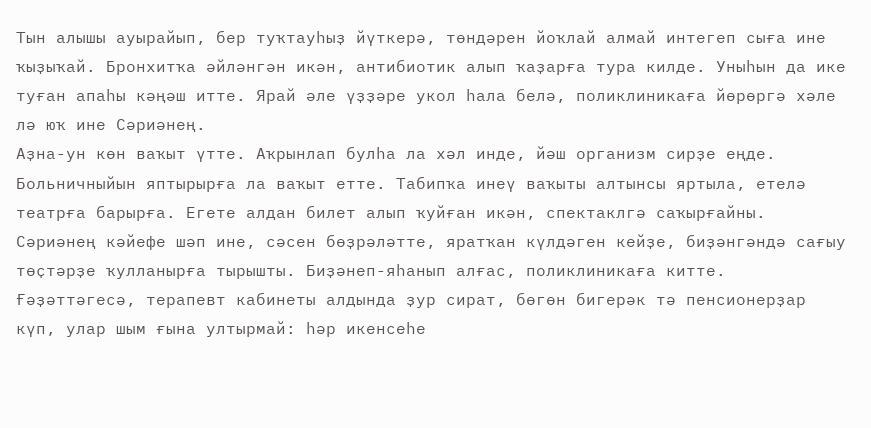Тын алышы ауырайып, бер туҡтауһыҙ йүткерә, төндәрен йоҡлай алмай интегеп сыға ине ҡыҙыҡай. Бронхитҡа әйләнгән икән, антибиотик алып ҡаҙарға тура килде. Уныһын да ике туған апаһы кәңәш итте. Ярай әле үҙҙәре укол һала белә, поликлиникаға йөрөргә хәле лә юҡ ине Сәриәнең.
Аҙна-ун көн ваҡыт үтте. Аҡрынлап булһа ла хәл инде, йәш организм сирҙе еңде. Больничныйын яптырырға ла ваҡыт етте. Табипҡа инеү ваҡыты алтынсы яртыла, етелә театрға барырға. Егете алдан билет алып ҡуйған икән, спектаклгә саҡырғайны.
Сәриәнең кәйефе шәп ине, сәсен бөҙрәләтте, яратҡан күлдәген кейҙе, биҙәнгәндә сағыу төҫтәрҙе ҡулланырға тырышты. Биҙәнеп-яһанып алғас, поликлиникаға китте.
Ғәҙәттәгесә, терапевт кабинеты алдында ҙур сират, бөгөн бигерәк тә пенсионерҙар күп, улар шым ғына ултырмай: һәр икенсеһе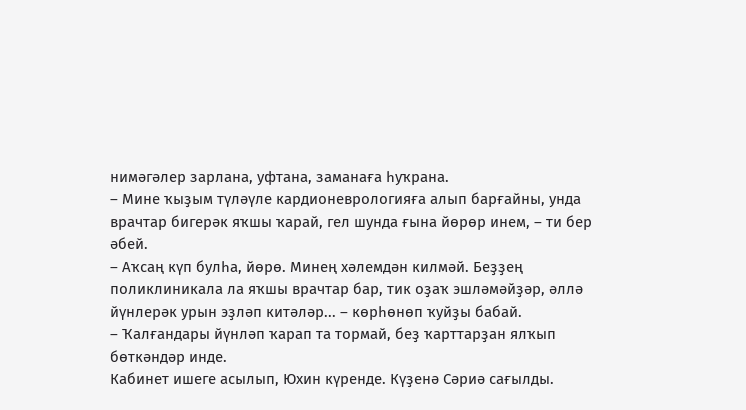нимәгәлер зарлана, уфтана, заманаға һуҡрана.
– Мине ҡыҙым түләүле кардионеврологияға алып барғайны, унда врачтар бигерәк яҡшы ҡарай, гел шунда ғына йөрөр инем, – ти бер әбей.
– Аҡсаң күп булһа, йөрө. Минең хәлемдән килмәй. Беҙҙең поликлиникала ла яҡшы врачтар бар, тик оҙаҡ эшләмәйҙәр, әллә йүнлерәк урын эҙләп китәләр... – көрһөнөп ҡуйҙы бабай.
– Ҡалғандары йүнләп ҡарап та тормай, беҙ ҡарттарҙан ялҡып бөткәндәр инде.
Кабинет ишеге асылып, Юхин күренде. Күҙенә Сәриә сағылды.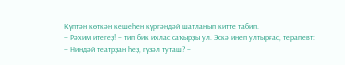Күптән көткән кешеһен күргәндәй шатланып китте табип.
– Рәхим итегеҙ! – тип бик ихлас саҡырҙы ул. Эскә инеп ултырғас, терапевт:
– Ниндәй театрҙан һеҙ, гүзәл туташ? –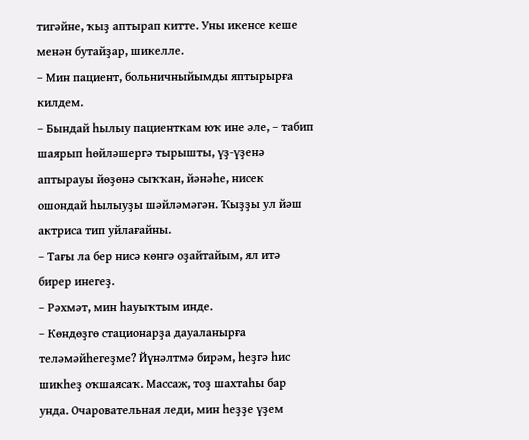тигәйне, ҡыҙ аптырап китте. Уны икенсе кеше менән бутайҙар, шикелле.
– Мин пациент, больничныйымды яптырырға килдем.
– Бындай һылыу пациенткам юҡ ине әле, – табип шаярып һөйләшергә тырышты, үҙ-үҙенә аптырауы йөҙөнә сыҡҡан, йәнәһе, нисек ошондай һылыуҙы шәйләмәгән. Ҡыҙҙы ул йәш актриса тип уйлағайны.
– Тағы ла бер нисә көнгә оҙайтайым, ял итә бирер инегеҙ.
– Рәхмәт, мин һауыҡтым инде.
– Көндөҙгө стационарҙа дауаланырға теләмәйһегеҙме? Йүнәлтмә бирәм, һеҙгә һис шикһеҙ оҡшаясаҡ. Массаж, тоҙ шахтаһы бар унда. Очаровательная леди, мин һеҙҙе үҙем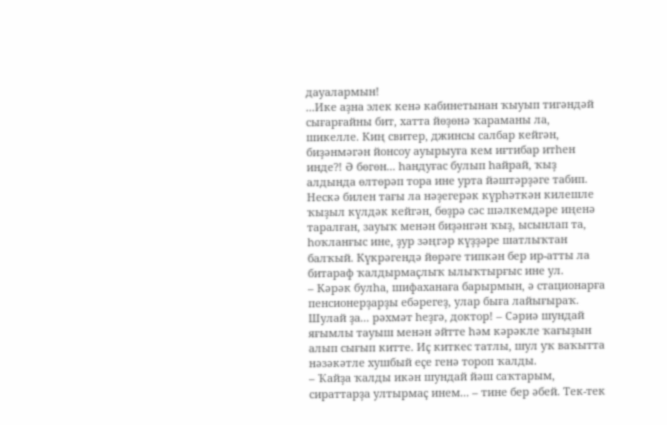дауалармын!
...Ике аҙна элек кенә кабинетынан ҡыуып тигәндәй сығарғайны бит, хатта йөҙөнә ҡараманы ла, шикелле. Киң свитер, джинсы салбар кейгән, биҙәнмәгән йонсоу ауырыуға кем иғтибар итһен инде?! Ә бөгөн... һандуғас булып һайрай, ҡыҙ алдында өлтөрәп тора ине урта йәштәрҙәге табип.
Нескә билен тағы ла нәҙегерәк күрһәткән килешле ҡыҙыл күлдәк кейгән, бөҙрә сәс шәлкемдәре иңенә таралған, зауыҡ менән биҙәнгән ҡыҙ, ысынлап та, һоҡланғыс ине, ҙур зәңгәр күҙҙәре шатлыҡтан балҡый. Күкрәгендә йөрәге типкән бер ир-атты ла битараф ҡалдырмаҫлыҡ ылыҡтырғыс ине ул.
– Кәрәк булһа, шифаханаға барырмын, ә стационарға пенсионерҙарҙы ебәрегеҙ, улар быға лайығыраҡ. Шулай ҙа... рәхмәт һеҙгә, доктор! – Сәриә шундай яғымлы тауыш менән әйтте һәм кәрәкле ҡағыҙын алып сығып китте. Иҫ киткес татлы, шул уҡ ваҡытта нәзәкәтле хушбый еҫе генә тороп ҡалды.
– Ҡайҙа ҡалды икән шундай йәш саҡтарым, сираттарҙа ултырмаҫ инем... – тине бер әбей. Тек-тек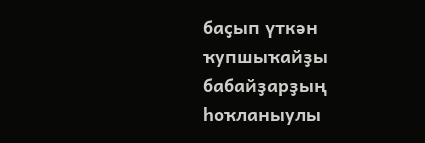баҫып үткән ҡупшыҡайҙы бабайҙарҙың һоҡланыулы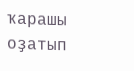ҡарашы оҙатып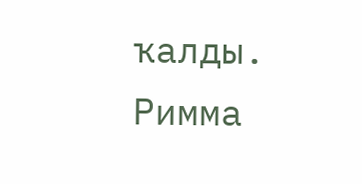ҡалды.
Римма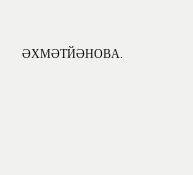ӘХМӘТЙӘНОВА.